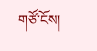གཙོ་ངོས།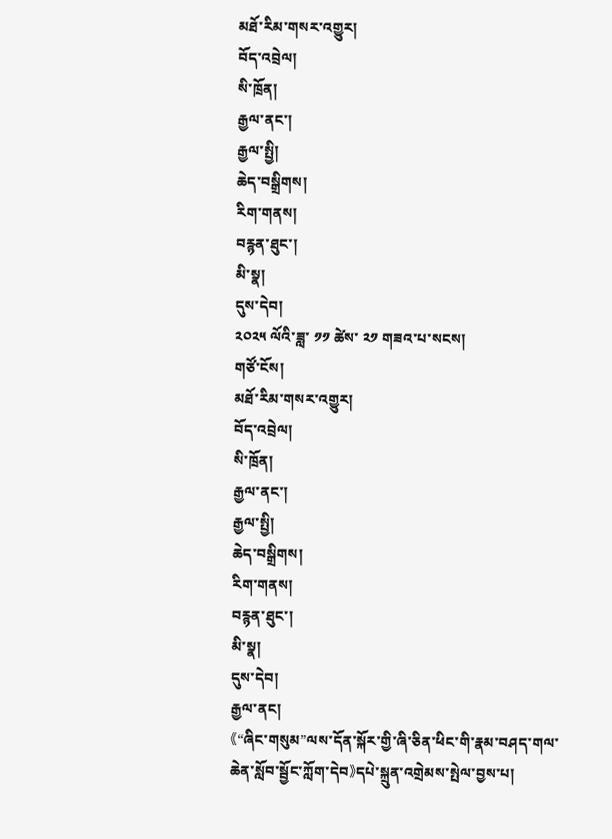མཐོ་རིམ་གསར་འགྱུར།
བོད་འབྲེལ།
སི་ཁྲོན།
རྒྱལ་ནང་།
རྒྱལ་སྤྱི།
ཆེད་བསྒྲིགས།
རིག་གནས།
བརྙན་ཐུང་།
མི་སྣ།
དུས་དེབ།
༢༠༢༥ ལོའི་ཟླ་ ༡༡ ཚེས་ ༢༡ གཟའ་པ་སངས།
གཙོ་ངོས།
མཐོ་རིམ་གསར་འགྱུར།
བོད་འབྲེལ།
སི་ཁྲོན།
རྒྱལ་ནང་།
རྒྱལ་སྤྱི།
ཆེད་བསྒྲིགས།
རིག་གནས།
བརྙན་ཐུང་།
མི་སྣ།
དུས་དེབ།
རྒྱལ་ནང།
《“ཞིང་གསུམ”ལས་དོན་སྐོར་གྱི་ཞི་ཅིན་ཕིང་གི་རྣམ་བཤད་གལ་ཆེན་སློབ་སྦྱོང་ཀློག་དེབ》དཔེ་སྐྲུན་འགྲེམས་སྤེལ་བྱས་པ།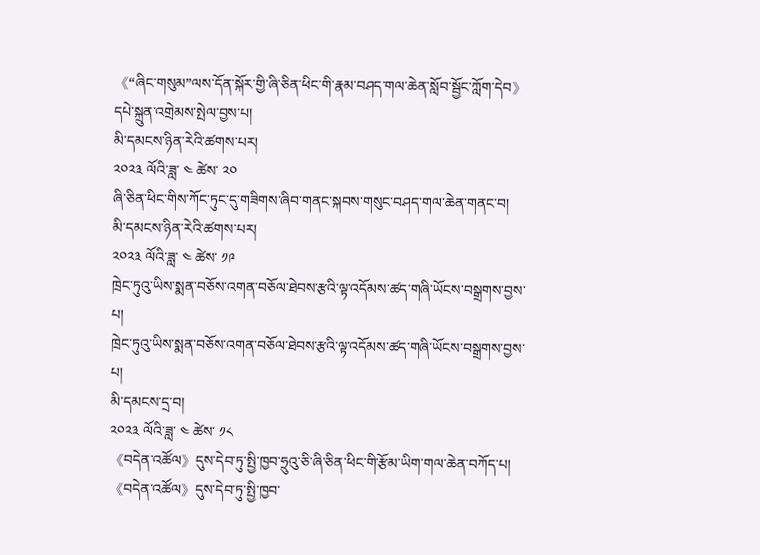《“ཞིང་གསུམ”ལས་དོན་སྐོར་གྱི་ཞི་ཅིན་ཕིང་གི་རྣམ་བཤད་གལ་ཆེན་སློབ་སྦྱོང་ཀློག་དེབ》དཔེ་སྐྲུན་འགྲེམས་སྤེལ་བྱས་པ།
མི་དམངས་ཉིན་རེའི་ཚགས་པར།
༢༠༢༣ ལོའི་ཟླ་ ༤ ཚེས་ ༢༠
ཞི་ཅིན་ཕིང་གིས་ཀོང་ཏུང་དུ་གཟིགས་ཞིབ་གནང་སྐབས་གསུང་བཤད་གལ་ཆེན་གནང་བ།
མི་དམངས་ཉིན་རེའི་ཚགས་པར།
༢༠༢༣ ལོའི་ཟླ་ ༤ ཚེས་ ༡༩
ཁྲེང་ཏུའུ་ཡིས་སྨན་བཅོས་འགན་བཅོལ་ཐེབས་རྩའི་ལྟ་འདོམས་ཚད་གཞི་ཡོངས་བསྒྲགས་བྱས་པ།
ཁྲེང་ཏུའུ་ཡིས་སྨན་བཅོས་འགན་བཅོལ་ཐེབས་རྩའི་ལྟ་འདོམས་ཚད་གཞི་ཡོངས་བསྒྲགས་བྱས་པ།
མི་དམངས་དྲ་བ།
༢༠༢༣ ལོའི་ཟླ་ ༤ ཚེས་ ༡༨
《བདེན་འཚོལ》དུས་དེབ་ཏུ་སྤྱི་ཁྱབ་ཧྲུའུ་ཅི་ཞི་ཅིན་ཕིང་གི་རྩོམ་ཡིག་གལ་ཆེན་བཀོད་པ།
《བདེན་འཚོལ》དུས་དེབ་ཏུ་སྤྱི་ཁྱབ་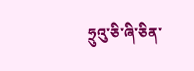ཧྲུའུ་ཅི་ཞི་ཅིན་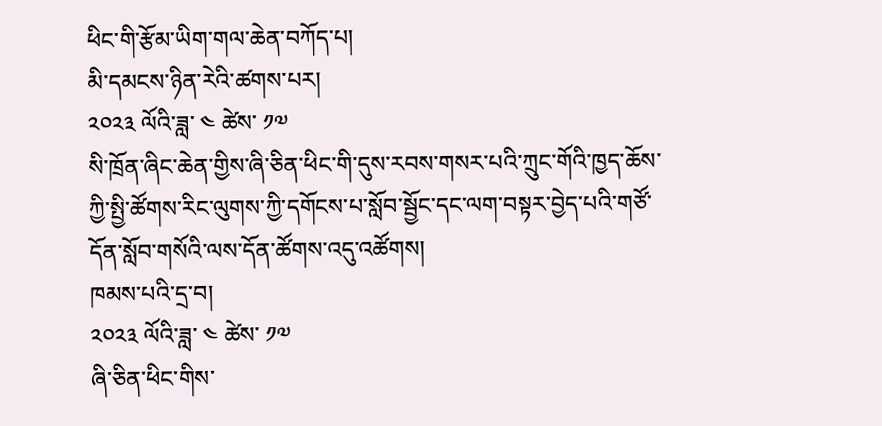ཕིང་གི་རྩོམ་ཡིག་གལ་ཆེན་བཀོད་པ།
མི་དམངས་ཉིན་རེའི་ཚགས་པར།
༢༠༢༣ ལོའི་ཟླ་ ༤ ཚེས་ ༡༧
སི་ཁྲོན་ཞིང་ཆེན་གྱིས་ཞི་ཅིན་ཕིང་གི་དུས་རབས་གསར་པའི་ཀྲུང་གོའི་ཁྱད་ཆོས་ཀྱི་སྤྱི་ཚོགས་རིང་ལུགས་ཀྱི་དགོངས་པ་སློབ་སྦྱོང་དང་ལག་བསྟར་བྱེད་པའི་གཙོ་དོན་སློབ་གསོའི་ལས་དོན་ཚོགས་འདུ་འཚོགས།
ཁམས་པའི་དྲ་བ།
༢༠༢༣ ལོའི་ཟླ་ ༤ ཚེས་ ༡༧
ཞི་ཅིན་ཕིང་གིས་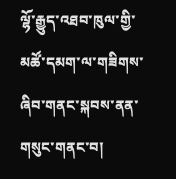ལྷོ་རྒྱུད་འཐབ་ཁུལ་གྱི་མཚོ་དམག་ལ་གཟིགས་ཞིབ་གནང་སྐབས་ནན་གསུང་གནང་བ།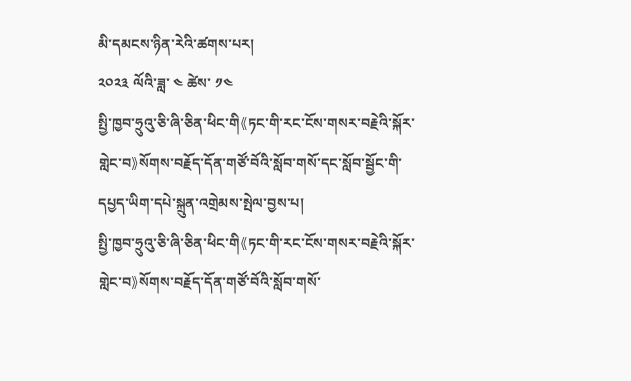མི་དམངས་ཉིན་རེའི་ཚགས་པར།
༢༠༢༣ ལོའི་ཟླ་ ༤ ཚེས་ ༡༤
སྤྱི་ཁྱབ་ཧྲུའུ་ཅི་ཞི་ཅིན་ཕིང་གི《ཏང་གི་རང་ངོས་གསར་བརྗེའི་སྐོར་གླེང་བ》སོགས་བརྗོད་དོན་གཙོ་བོའི་སློབ་གསོ་དང་སློབ་སྦྱོང་གི་དཔྱད་ཡིག་དཔེ་སྐྲུན་འགྲེམས་སྤེལ་བྱས་པ།
སྤྱི་ཁྱབ་ཧྲུའུ་ཅི་ཞི་ཅིན་ཕིང་གི《ཏང་གི་རང་ངོས་གསར་བརྗེའི་སྐོར་གླེང་བ》སོགས་བརྗོད་དོན་གཙོ་བོའི་སློབ་གསོ་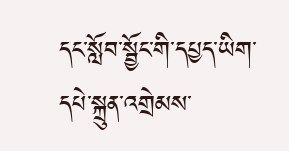དང་སློབ་སྦྱོང་གི་དཔྱད་ཡིག་དཔེ་སྐྲུན་འགྲེམས་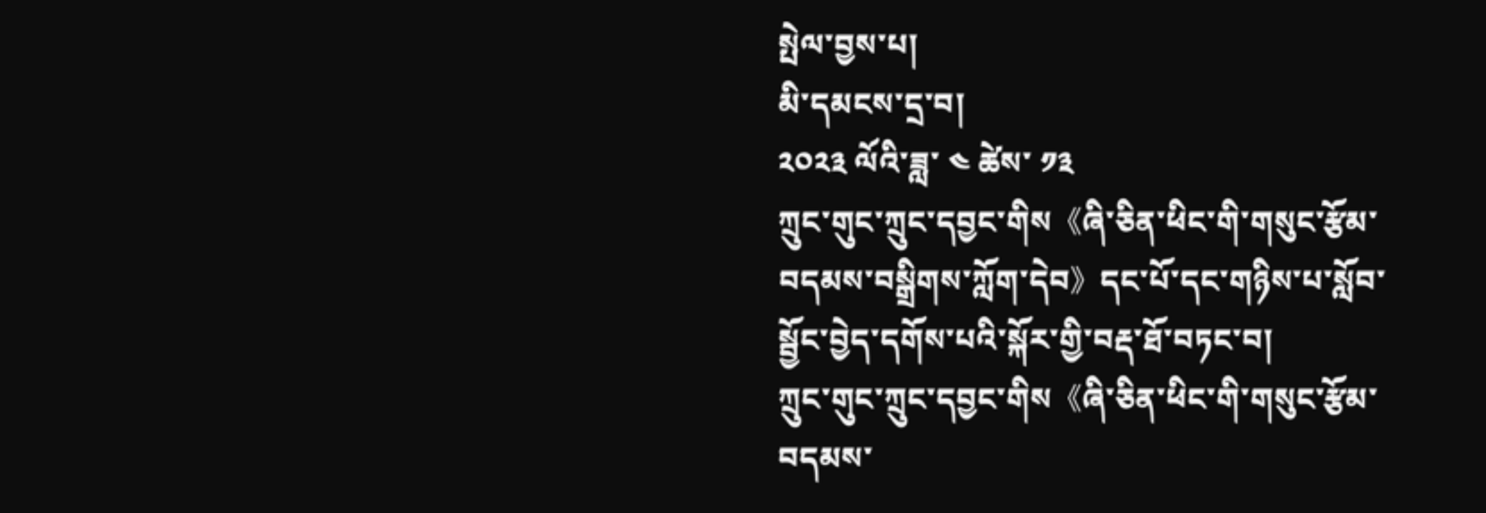སྤེལ་བྱས་པ།
མི་དམངས་དྲ་བ།
༢༠༢༣ ལོའི་ཟླ་ ༤ ཚེས་ ༡༣
ཀྲུང་གུང་ཀྲུང་དབྱང་གིས《ཞི་ཅིན་ཕིང་གི་གསུང་རྩོམ་བདམས་བསྒྲིགས་ཀློག་དེབ》དང་པོ་དང་གཉིས་པ་སློབ་སྦྱོང་བྱེད་དགོས་པའི་སྐོར་གྱི་བརྡ་ཐོ་བཏང་བ།
ཀྲུང་གུང་ཀྲུང་དབྱང་གིས《ཞི་ཅིན་ཕིང་གི་གསུང་རྩོམ་བདམས་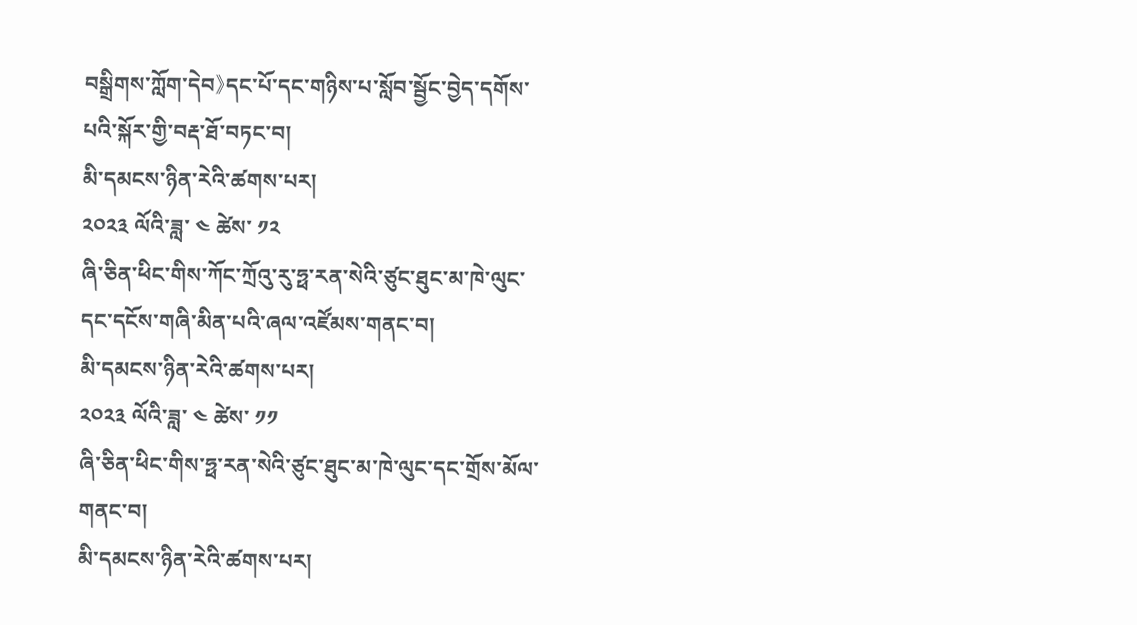བསྒྲིགས་ཀློག་དེབ》དང་པོ་དང་གཉིས་པ་སློབ་སྦྱོང་བྱེད་དགོས་པའི་སྐོར་གྱི་བརྡ་ཐོ་བཏང་བ།
མི་དམངས་ཉིན་རེའི་ཚགས་པར།
༢༠༢༣ ལོའི་ཟླ་ ༤ ཚེས་ ༡༢
ཞི་ཅིན་ཕིང་གིས་ཀོང་ཀྲོའུ་རུ་ཧྥ་རན་སེའི་ཙུང་ཐུང་མ་ཁེ་ལུང་དང་དངོས་གཞི་མིན་པའི་ཞལ་འཛོམས་གནང་བ།
མི་དམངས་ཉིན་རེའི་ཚགས་པར།
༢༠༢༣ ལོའི་ཟླ་ ༤ ཚེས་ ༡༡
ཞི་ཅིན་ཕིང་གིས་ཧྥ་རན་སེའི་ཙུང་ཐུང་མ་ཁེ་ལུང་དང་གྲོས་མོལ་གནང་བ།
མི་དམངས་ཉིན་རེའི་ཚགས་པར།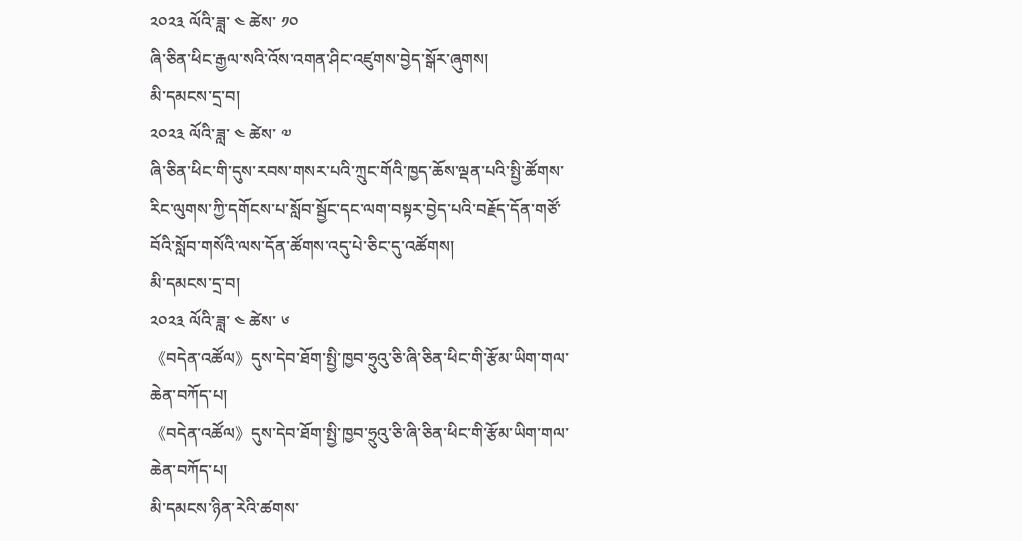༢༠༢༣ ལོའི་ཟླ་ ༤ ཚེས་ ༡༠
ཞི་ཅིན་ཕིང་རྒྱལ་སའི་འོས་འགན་ཤིང་འཛུགས་བྱེད་སྒོར་ཞུགས།
མི་དམངས་དྲ་བ།
༢༠༢༣ ལོའི་ཟླ་ ༤ ཚེས་ ༧
ཞི་ཅིན་ཕིང་གི་དུས་རབས་གསར་པའི་ཀྲུང་གོའི་ཁྱད་ཆོས་ལྡན་པའི་སྤྱི་ཚོགས་རིང་ལུགས་ཀྱི་དགོངས་པ་སློབ་སྦྱོང་དང་ལག་བསྟར་བྱེད་པའི་བརྗོད་དོན་གཙོ་བོའི་སློབ་གསོའི་ལས་དོན་ཚོགས་འདུ་པེ་ཅིང་དུ་འཚོགས།
མི་དམངས་དྲ་བ།
༢༠༢༣ ལོའི་ཟླ་ ༤ ཚེས་ ༦
《བདེན་འཚོལ》དུས་དེབ་ཐོག་སྤྱི་ཁྱབ་ཧྲུའུ་ཅི་ཞི་ཅིན་ཕིང་གི་རྩོམ་ཡིག་གལ་ཆེན་བཀོད་པ།
《བདེན་འཚོལ》དུས་དེབ་ཐོག་སྤྱི་ཁྱབ་ཧྲུའུ་ཅི་ཞི་ཅིན་ཕིང་གི་རྩོམ་ཡིག་གལ་ཆེན་བཀོད་པ།
མི་དམངས་ཉིན་རེའི་ཚགས་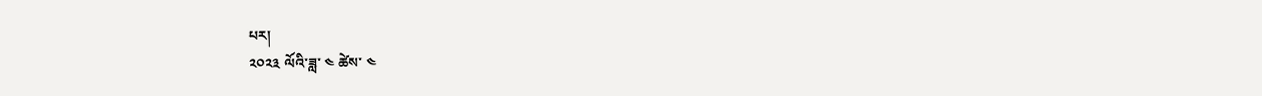པར།
༢༠༢༣ ལོའི་ཟླ་ ༤ ཚེས་ ༤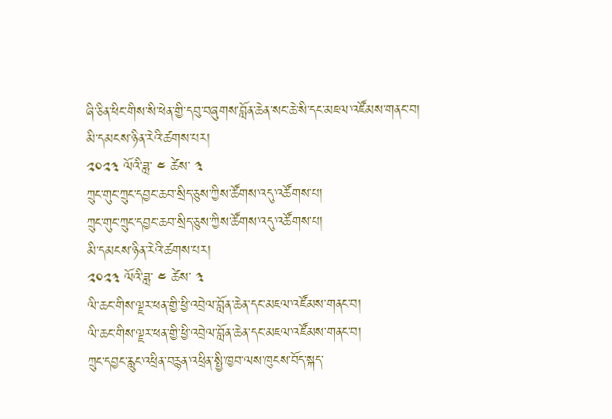ཞི་ཅིན་ཕིང་གིས་སི་ཕེན་གྱི་དབུ་བཞུགས་བློན་ཆེན་སང་ཆེ་སི་དང་མཇལ་འཛོམས་གནང་བ།
མི་དམངས་ཉིན་རེའི་ཚགས་པར།
༢༠༢༣ ལོའི་ཟླ་ ༤ ཚེས་ ༣
ཀྲུང་གུང་ཀྲུང་དབྱང་ཆབ་སྲིད་ཅུས་ཀྱིས་ཚོགས་འདུ་འཚོགས་པ།
ཀྲུང་གུང་ཀྲུང་དབྱང་ཆབ་སྲིད་ཅུས་ཀྱིས་ཚོགས་འདུ་འཚོགས་པ།
མི་དམངས་ཉིན་རེའི་ཚགས་པར།
༢༠༢༣ ལོའི་ཟླ་ ༤ ཚེས་ ༣
ལི་ཆང་གིས་ལྗར་ཕན་གྱི་ཕྱི་འབྲེལ་བློན་ཆེན་དང་མཇལ་འཛོམས་གནང་བ།
ལི་ཆང་གིས་ལྗར་ཕན་གྱི་ཕྱི་འབྲེལ་བློན་ཆེན་དང་མཇལ་འཛོམས་གནང་བ།
ཀྲུང་དབྱང་རླུང་འཕྲིན་བརྙན་འཕྲིན་སྤྱི་ཁྱབ་ལས་ཁུངས་བོད་སྐད་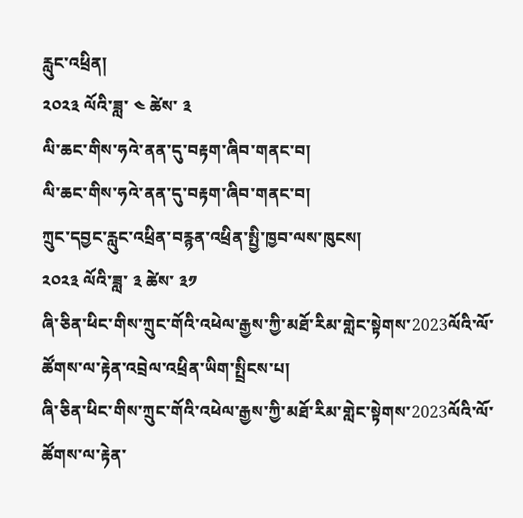རླུང་འཕྲིན།
༢༠༢༣ ལོའི་ཟླ་ ༤ ཚེས་ ༣
ལི་ཆང་གིས་ཧའེ་ནན་དུ་བརྟག་ཞིབ་གནང་བ།
ལི་ཆང་གིས་ཧའེ་ནན་དུ་བརྟག་ཞིབ་གནང་བ།
ཀྲུང་དབྱང་རླུང་འཕྲིན་བརྙན་འཕྲིན་སྤྱི་ཁྱབ་ལས་ཁུངས།
༢༠༢༣ ལོའི་ཟླ་ ༣ ཚེས་ ༣༡
ཞི་ཅིན་ཕིང་གིས་ཀྲུང་གོའི་འཕེལ་རྒྱས་ཀྱི་མཐོ་རིམ་གླེང་སྟེགས་2023ལོའི་ལོ་ཚོགས་ལ་རྟེན་འབྲེལ་འཕྲིན་ཡིག་སྤྲིངས་པ།
ཞི་ཅིན་ཕིང་གིས་ཀྲུང་གོའི་འཕེལ་རྒྱས་ཀྱི་མཐོ་རིམ་གླེང་སྟེགས་2023ལོའི་ལོ་ཚོགས་ལ་རྟེན་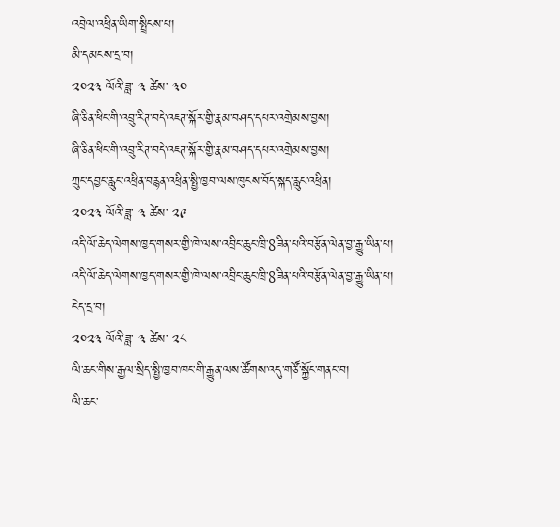འབྲེལ་འཕྲིན་ཡིག་སྤྲིངས་པ།
མི་དམངས་དྲ་བ།
༢༠༢༣ ལོའི་ཟླ་ ༣ ཚེས་ ༣༠
ཞི་ཅིན་ཕིང་གི་འབྲུ་རིཊ་བདེ་འཇཊ་སྐོར་གྱི་རྣམ་བཤད་དཔར་འགྲེམས་བྱས།
ཞི་ཅིན་ཕིང་གི་འབྲུ་རིཊ་བདེ་འཇཊ་སྐོར་གྱི་རྣམ་བཤད་དཔར་འགྲེམས་བྱས།
ཀྲུང་དབྱང་རླུང་འཕྲིན་བརྙན་འཕྲིན་སྤྱི་ཁྱབ་ལས་ཁུངས་བོད་སྐད་རླུང་འཕྲིན།
༢༠༢༣ ལོའི་ཟླ་ ༣ ཚེས་ ༢༩
འདི་ལོ་ཆེད་ལེགས་ཁྱད་གསར་གྱི་ཁེ་ལས་འབྲིང་ཆུང་ཁྲི་8ཟིན་པའི་བརྩོན་ལེན་བྱ་རྒྱུ་ཡིན་པ།
འདི་ལོ་ཆེད་ལེགས་ཁྱད་གསར་གྱི་ཁེ་ལས་འབྲིང་ཆུང་ཁྲི་8ཟིན་པའི་བརྩོན་ལེན་བྱ་རྒྱུ་ཡིན་པ།
ངེད་དྲ་བ།
༢༠༢༣ ལོའི་ཟླ་ ༣ ཚེས་ ༢༨
ལི་ཆང་གིས་རྒྱལ་སྲིད་སྤྱི་ཁྱབ་ཁང་གི་རྒྱུན་ལས་ཚོགས་འདུ་གཙོ་སྐྱོང་གནང་བ།
ལི་ཆང་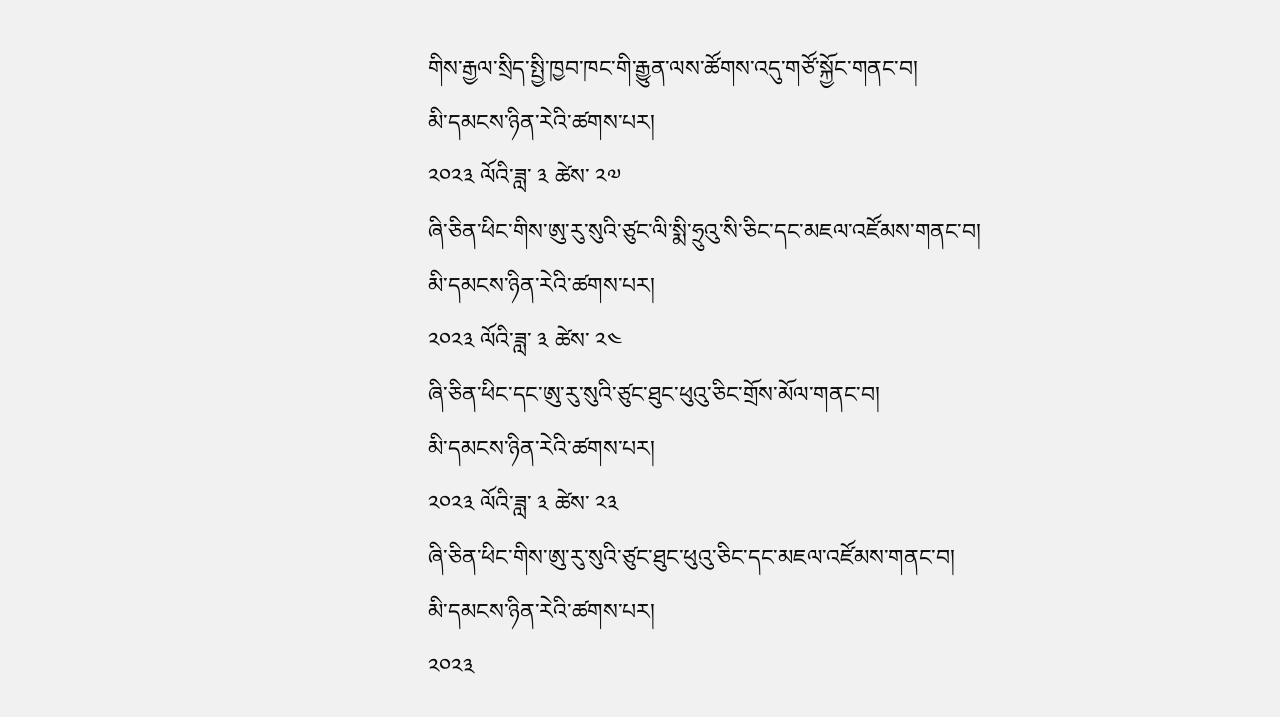གིས་རྒྱལ་སྲིད་སྤྱི་ཁྱབ་ཁང་གི་རྒྱུན་ལས་ཚོགས་འདུ་གཙོ་སྐྱོང་གནང་བ།
མི་དམངས་ཉིན་རེའི་ཚགས་པར།
༢༠༢༣ ལོའི་ཟླ་ ༣ ཚེས་ ༢༧
ཞི་ཅིན་ཕིང་གིས་ཨུ་རུ་སུའི་ཙུང་ལི་སྨི་ཧྲུའུ་སི་ཅིང་དང་མཇལ་འཛོམས་གནང་བ།
མི་དམངས་ཉིན་རེའི་ཚགས་པར།
༢༠༢༣ ལོའི་ཟླ་ ༣ ཚེས་ ༢༤
ཞི་ཅིན་ཕིང་དང་ཨུ་རུ་སུའི་ཙུང་ཐུང་ཕུའུ་ཅིང་གྲོས་མོལ་གནང་བ།
མི་དམངས་ཉིན་རེའི་ཚགས་པར།
༢༠༢༣ ལོའི་ཟླ་ ༣ ཚེས་ ༢༣
ཞི་ཅིན་ཕིང་གིས་ཨུ་རུ་སུའི་ཙུང་ཐུང་ཕུའུ་ཅིང་དང་མཇལ་འཛོམས་གནང་བ།
མི་དམངས་ཉིན་རེའི་ཚགས་པར།
༢༠༢༣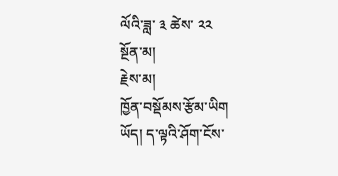ལོའི་ཟླ་ ༣ ཚེས་ ༢༢
སྔོན་མ།
རྗེས་མ།
ཁྱོན་བསྡོམས་རྩོམ་ཡིག
ཡོད། ད་ལྟའི་ཤོག་ངོས་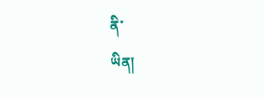ནི་
ཡིན།